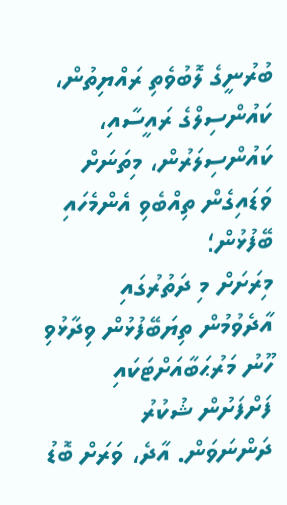ބުރުނީގެ ލޮބުވެތި ރައްޔިތުން، ކައުންސިލްގެ ރައީސާއި، ކައުންސިލަރުން، މިތަނަށް ވަޑައިގެން ތިއްބެވި އެންމެހައި ބޭފުޅުން؛
މިރަށަށް މި ދަތުރުގައި އާދެވުމުން ތިޔަބޭފުޅުން ވިދާޅުވި ހޫނު މަރުޙަބާއަށްޓަކައި ފަށްފަށުން ޝުކުރު ދަންނަވަން. އާދެ، ވަރަށް ބޮޑު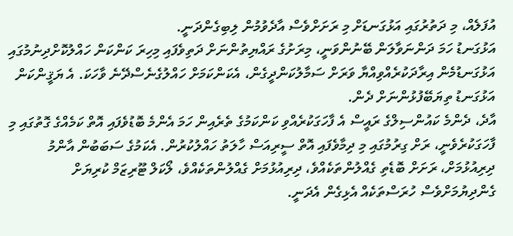އުފަލެއް، މި ދަތުރުގައި އަޅުގަނޑަށް މި ރަށަށްވެސް އާދެވުމުން ލިބިގެންދަނީ.
އަޅުގަނޑު ހަމަ ދަންނަވާލަން ބޭނުންވަނީ، މިރަށުގެ ރައްޔިތުންނަށް ދަތިވެފައި މިހިރަ ކަންކަން ހައްލުކޮށްދިނުމުގައި އަޅުގަނޑުމެން އިރާދަކުރެއްވިއްޔާ ވަރަށް ސަމާލުކަންދީގެން، އެކަންކަމަށް ހައްލުގެނެސްދޭނެ ވާހަކަ. އެ ޔަޤީންކަން އަޅުގަނޑު ތިޔަބޭފުޅުންނަށް ދެން.
އާދެ، ދެންމެ ކައުންސިލްގެ ރައީސް އެ ފާހަގަކުރެއްވި ކަންކަމުގެ ތެރެއިން ހަމަ އެންމެ ބޮޑުވެފައި އޮތް ކަމެއްގެ ގޮތުގައި މި ފާހަގަކުރެވެނީ، ރަށް ގިރުމުގައި މި ދިމާވެފައި އޮތް ސީރިއަސް ހާލަތު ހައްލުކުރުން. އެކަމުގެ ސަބަބުން އާންމު ދިރިއުޅުމަށް، ރަށަށް ބޮޑެތި ގެއްލުންތަކެއްވެ، ދިރިއުޅުމަށް ގެއްލުންތަކެއްވެ، ލޯކަލް ޓޫރިޒަމް ކުރިޔަށް ގެންދިޔުމަށްވެސް ހުރަސްތަކެއް އެޅިގެން އެދަނީ.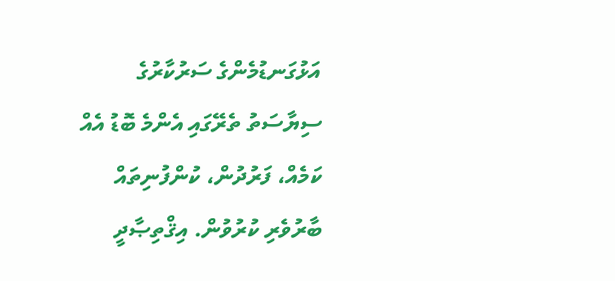އަޅުގަނޑުމެންގެ ސަރުކާރުގެ ސިޔާސަތު ތެރޭގައި އެންމެ ބޮޑު އެއް ކަމެއް، ފަރުދުން، ކުންފުނިތައް ބާރުވެރި ކުރުވުން. އިޤްތިޞާދީ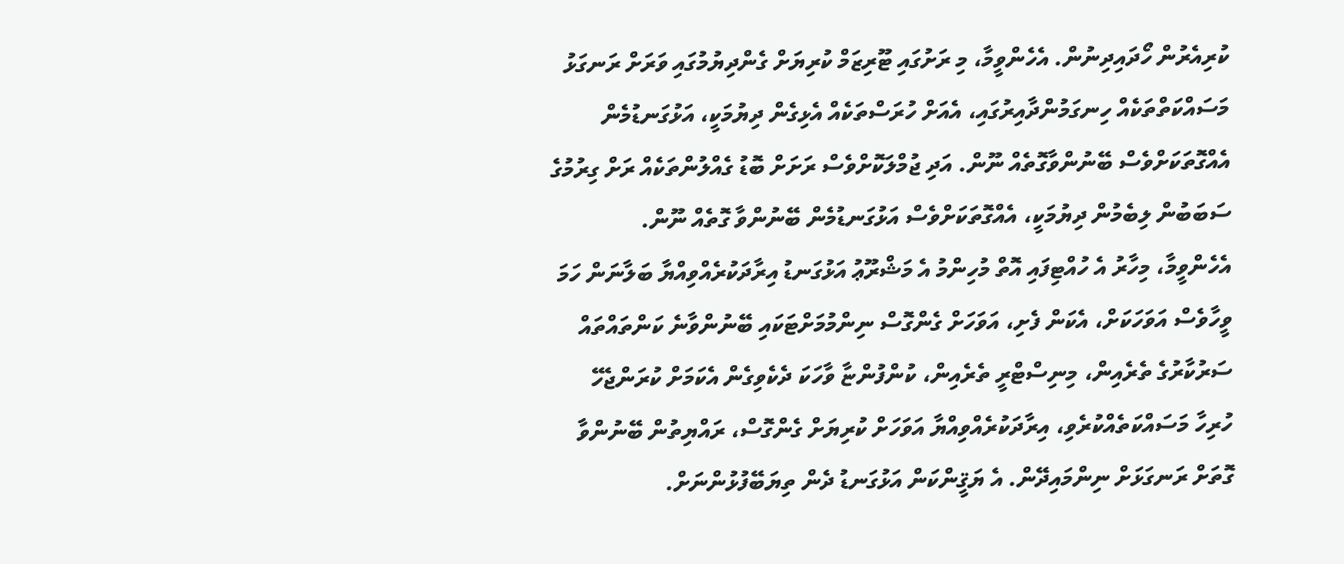ކުރިއެރުން ހޯދައިދިނުން. އެހެންވީމާ، މި ރަށުގައި ޓޫރިޒަމް ކުރިޔަށް ގެންދިޔުމުގައި ވަރަށް ރަނގަޅު މަސައްކަތްތަކެއް ހިނގަމުންދާއިރުގައި، އެއަށް ހުރަސްތަކެއް އެޅިގެން ދިޔުމަކީ، އަޅުގަނޑުމެން އެއްގޮތަކަށްވެސް ބޭނުންވާގޮތެއް ނޫން. އަދި ޖުމްލަކޮށްވެސް ރަށަށް ބޮޑު ގެއްލުންތަކެއް ރަށް ގިރުމުގެ ސަބަބުން ލިބެމުން ދިޔުމަކީ، އެއްގޮތަކަށްވެސް އަޅުގަނޑުމެން ބޭނުންވާ ގޮތެއް ނޫން.
އެހެންވީމާ، މިހާރު އެ ހުއްޓިފައި އޮތް މުހިންމު އެ މަޝްރޫޢު އަޅުގަނޑު އިރާދަކުރެއްވިއްޔާ ބަލާނަން ހަމަ ވީހާވެސް އަވަހަކަށް، އެކަން ފެށި، އަވަހަށް ގެންގޮސް ނިންމުމަށްޓަކައި ބޭނުންވާނެ ކަންތައްތައް ސަރުކާރުގެ ތެރެއިން، މިނިސްޓްރީ ތެރެއިން، ކުންފުންޏާ ވާހަކަ ދެކެވިގެން އެކަމަށް ކުރަންޖެހޭ ހުރިހާ މަސައްކަތެއްކުރެވި، އިރާދަކުރެއްވިއްޔާ އަވަހަށް ކުރިޔަށް ގެންގޮސް، ރައްޔިތުން ބޭނުންވާ ގޮތަށް ރަނގަޅަށް ނިންމައިދޭން. އެ ޔަޤީންކަން އަޅުގަނޑު ދެން ތިޔަބޭފުޅުންނަށް.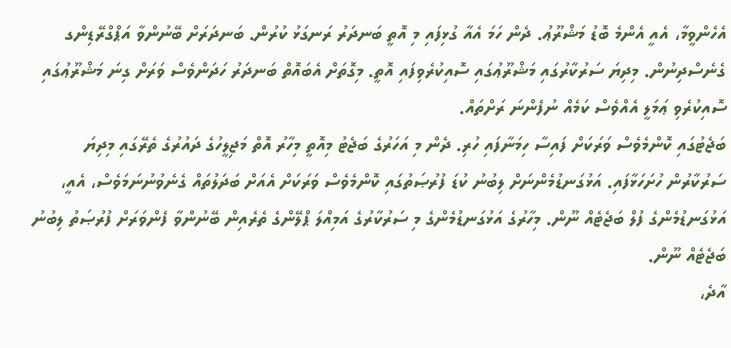އެހެންވީމާ، އެއީ އެންމެ ބޮޑު މަޝްރޫޢު. ދެން ހަމަ އެއާ ގުޅިފައި މި އޮތީ ބަނދަރު ރަނގަޅު ކުރުން. ބަނދަރަށް ބޭނުންވާ އަޕްގްރޭޑިންގ ގެނެސްދިނުން. މިދިޔަ ސަރުކާރުގައި މަޝްރޫޢުގައި ސޮއިކުރެވިފައި އޮތީ. މިގޮތަށް އެބައޮތް ބަނދަރު ހަދަންވެސް ވަރަށް ގިނަ މަޝްރޫޢުގައި ސޮއިކުރެވި ޢަމަލީ އެއްވެސް ކަމެއް ނުފެންނަ ރަށްތައް.
ބަޖެޓުގައި ކޮންމެވެސް ވަރަކަށް ފައިސާ ހިމަނާފައި ހުރި. ދެން މި އަހަރުގެ ބަޖެޓު މިއޮތީ މިހާރު އޮތް މަޖިލީހުގެ ދައުރުގެ ތެރޭގައި މިދިޔަ ސަރުކާރުން ހުށަހަޅާފައި. އަޅުގަނޑުމެންނަށް ލިބުނު ކުޑަ ފުރުޞަތުގައި ކޮންމެވެސް ވަރަކަށް އެއަށް ބަދަލުތައް ގެނެވުނުނަމަވެސް، އެއީ، އަޅުގަނޑުމެންގެ ފުލް ބަޖެޓެއް ނޫން. މިހާރުގެ އަޅުގަނޑުމެންގެ މި ސަރުކާރުގެ އަމިއްލަ ޕްލޭންގެ ތެރެއިން ބޭނުންވާ ފެންވަރަށް ފުރުޞަތު ލިބުނު ބަޖެޓެއް ނޫން.
އާދެ،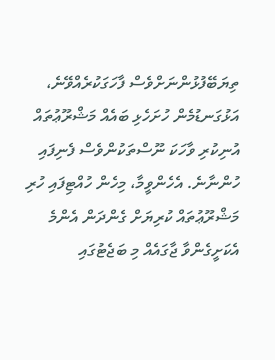ތިޔަބޭފުޅުންނަށްވެސް ފާހަގަކުރެއްވޭނެ، އަޅުގަނޑުމެން ހުށަހެޅި ބައެއް މަޝްރޫޢުތައް އުނިކުރި ވާހަކަ ނޫސްތަކުންވެސް ފެނިފައި ހުންނާނެ. އެހެންވީމާ، މިހެން ހުއްޓިފައި ހުރި މަޝްރޫޢުތައް ކުރިޔަށް ގެންދަން އެންމެ އެކަށީގެންވާ ޖާގައެއް މި ބަޖެޓުގައި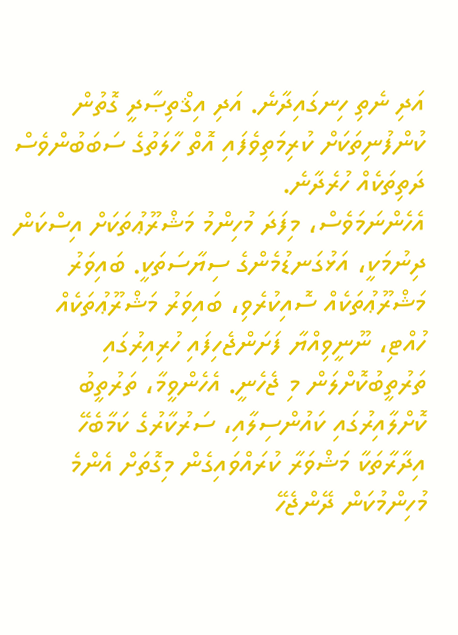އަދި ނެތި ހިނގައިދާނެ. އަދި އިޤްތިޞާދީ ގޮތުން ކުންފުނިތަކަށް ކުރިމަތިވެފައި އޮތް ހާލަތުގެ ސަބަބުންވެސް ދަތިތަކެއް ހުރެދާނެ.
އެހެންނަމަވެސް، މިފަދަ މުހިންމު މަޝްރޫޢުތަކަށް އިސްކަން ދިނުމަކީ، އަޅުގަނޑުމެންގެ ސިޔާސަތަކީ. ބައިވަރު މަޝްރޫޢުތަކެއް ސޮއިކުރެވި، ބައިވަރު މަޝްރޫޢުތަކެއް ހުއްޓި، ނޫނީވިއްޔާ ފަށަންޖެހިފައި ހުރިއިރުގައި ތަރުތީބުކޮށްލަން މި ޖެހެނީ. އެހެންވީމާ، ތަރުތީބު ކޮށްލާއިރުގައި ކައުންސިލާއި، ސަރުކާރުގެ ކަމާބެހޭ އިދާރާތަކާ މަޝްވަރާ ކުރައްވައިގެން މިގޮތަށް އެންމެ މުހިންމުކަން ދޭންޖެހޭ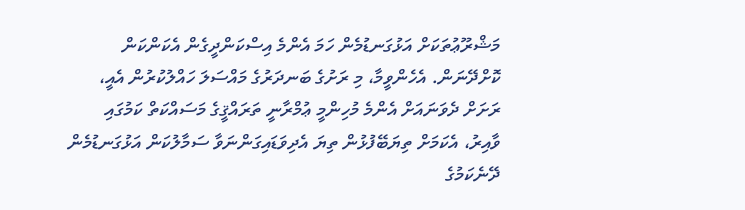މަޝްރޫޢުތަކަށް އަޅުގަނޑުމެން ހަމަ އެންމެ އިސްކަންދީގެން އެކަންކަން ކޮށްދޭނަން. އެހެންވީމާ، މި ރަށުގެ ބަނދަރުގެ މައްސަލަ ހައްލުކުރުން އެއީ، ރަށަށް ދެވަނައަށް އެންމެ މުހިންމީ ޢުމްރާނީ ތަރައްޤީގެ މަސައްކަތް ކަމުގައި ވާއިރު، އެކަމަށް ތިޔަބޭފުޅުން ތިޔަ އެދިވަޑައިގަންނަވާ ސަމާލުކަން އަޅުގަނޑުމެން ދޭނެކަމުގެ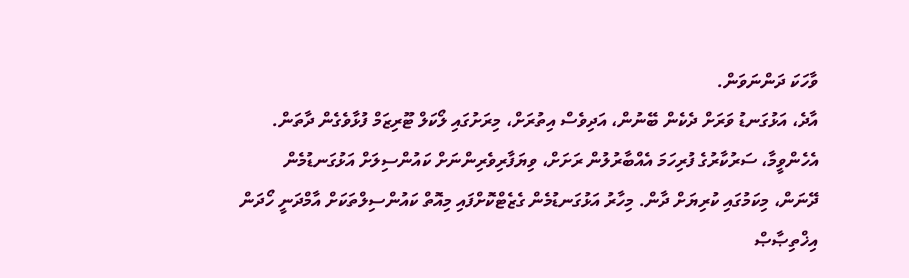ވާހަކަ ދަންނަވަން.
އާދެ، އަޅުގަނޑު ވަރަށް ދެކެން ބޭނުން، އަދިވެސް އިތުރަށް، މިރަށުގައި ލޯކަލް ޓޫރިޒަމް ފުޅާވެގެން ދާތަން. އެހެންވީމާ، ސަރުކާރުގެ ފުރިހަމަ އެއްބާރުލުން ރަށަށް، ވިޔަފާރިވެރިންނަށް ކައުންސިލަށް އަޅުގަނޑުމެން ދޭނަން، މިކަމުގައި ކުރިޔަށް ދާން. މިހާރު އަޅުގަނޑުމެން ގެޒެޓްކޮށްފައި މިއޮތް ކައުންސިލްތަކަށް އާމްދަނީ ހޯދަން އިޚްތިޞާޞް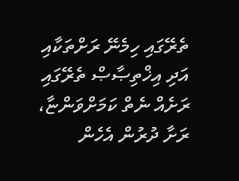ތެރޭގައި ހިމެނޭ ރަށްތަކާއި އަދި އިޚްތިޞާޞް ތެރޭގައި ރަށެއް ނެތް ކަމަށްވަންޏާ، ރަށާ ދުރުން އެހެން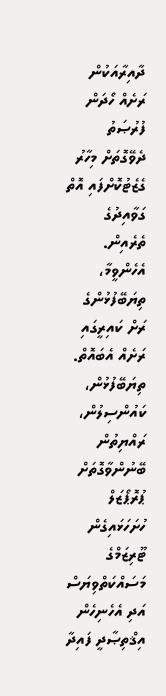ދާއިރާއަކުން ރަށެއް ހޯދަން ފުރުޞަތު ދެވޭގޮތަށް މިހާރު ގެޒެޓުކޮށްފައި އޮތް ގަވާއިދުގެ ތެރެއިން.
އެހެންވީމާ، ތިޔަބޭފުޅުންގެ ރަށް ކައިރީގައި ރަށެއް އެބައޮތް. ތިޔަބޭފުޅުން، ކައުންސިލުން، ރައްޔިތުން ބޭނުންވާގޮތަށް ޕުރޮޕޯޒަލް ހުށަހަޅައިގެން ޓޫރިޒަމްގެ މަސައްކަތްވިޔަސް އަދި އެހެނިހެން އިޤްތިޞާދީ ފައިދާ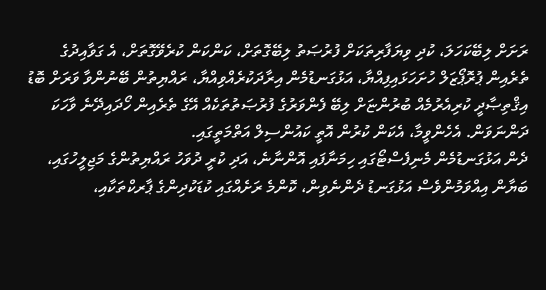ރަށަށް ލިބޭކަހަލަ، ކުދި ވިޔަފާރިތަކަށް ފުރުޞަތު ލިބޭގޮތަށް، ކަންކަން ކުރެވޭގޮތަށް، އެ ގަވާއިދުގެ ތެރެއިން ޕުރޮޕޯޒަލް ހުށަހަޅައިފިއްޔާ، އަޅުގަނޑުމެން އިރާދަކުރެއްވިއްޔާ، ރައްޔިތުން ބޭނުންވާ ވަރަށް ބޮޑު އިޤްތިޞާދީ ކުރިއެރުމެއް ބުރުންޏަށް ލިބޭ ފެންވަރުގެ ފުރުޞަތުތަކެއް އޭގެ ތެރެއިން ހޯދައިދޭނެ ވާހަކަ ދަންނަވަން. އެހެންވީމާ، އެކަން ކުރުން އޮތީ ކައުންސިލް އަތްމަތީގައި.
ދެން އަޅުގަނޑުމެން މެނިފެސްޓޯގައި ހިމަނާފައި އޮންނާނެ، އަދި ކުރީ ދުވަހު ރައްޔިތުންގެ މަޖިލީހުގައި، ބަޔާން އިއްވަމުންވެސް އަޅުގަނޑު ދެންނެވިން، ކޮންމެ ރަށެއްގައި ކުޑަކުދިންގެ ޕާރކްތަކާއި،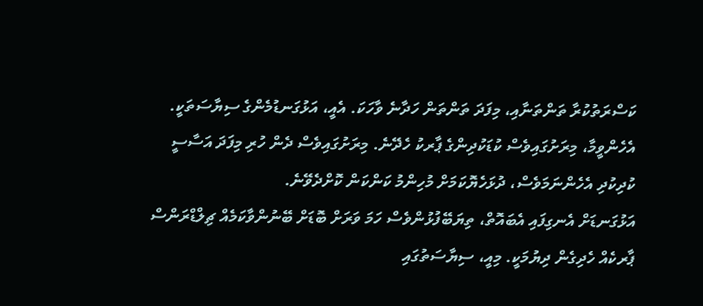ކަސްރަތުކުރާ ތަންތަނާއި، މިފަދަ ތަންތަން ހަދާނެ ވާހަކަ. އެއީ، އަޅުގަނޑުމެންގެ ސިޔާސަތަކީ. އެހެންވީމާ، މިރަށުގައިވެސް ކުޑަކުދިންގެ ޕާރކު ހެދޭނެ. މިރަށުގައިވެސް ދެން ހުރި މިފަދަ އަސާސީ ކުދިކުދި އެހެންނަމަވެސް، ދުޅަހެޔޮކަމަށް މުހިންމު ކަންކަން ކޮށްދެވޭނެ.
އަޅުގަނޑަށް އެނގިފައި އެބައޮތް، ތިޔަބޭފުޅުންވެސް ހަމަ ވަރަށް ބޮޑަށް ބޭނުންވާކަމެއް ޗިލްޑްރަންސް ޕާރކެއް ހެދިގެން ދިޔުމަކީ. މިއީ، ސިޔާސަތުގައި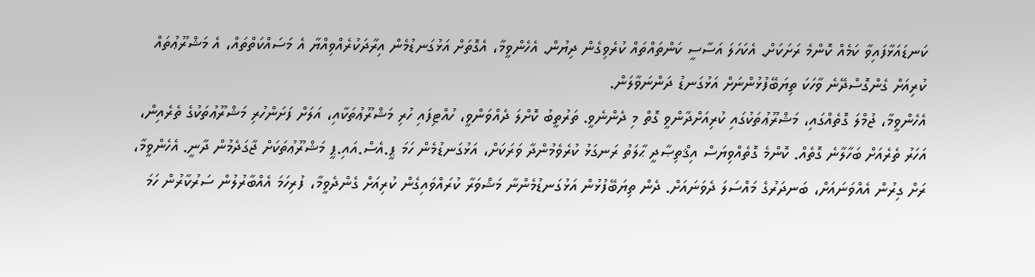ކަނޑައަޅާފައިވާ ކަމެއް ކޮންމެ ރަށަކަށް. އެކަހަލަ އަސާސީ ކަންތައްތައް ކުރެވިގެން ދިޔުން. އެހެންވީމާ، އެގޮތަށް އަޅުގަނޑުމެން އިރާދަކުރެއްވިއްޔާ އެ މަސައްކަތްތައް، އެ މަޝްރޫޢުތައް ކުރިއަށް ގެންގޮސްދޭނެ ވާހަކަ ތިޔަބޭފުޅުންނަށް އަޅުގަނޑު ދަންނަވާލަން.
އެހެންވީމާ، ޖުމްލަ ގޮތެއްގައި، މަޝްރޫޢުތަކުގައި ކުރިއަށްދާންވީ ގޮތް މި ދެންނެވީ. ތަރުތީބު ކޮށްލަ ދެއްވަންވީ، ހުއްޓިފައި ހުރި މަޝްރޫޢުތަކާއި، އަލަށް ފަށަންހުރި މަޝްރޫޢުތަކުގެ ތެރެއިން، އަހަރު ތެރެއަށް ބަހާލާނެ ގޮތެއް. ކޮންމެ ގޮތެއްވިޔަސް އިޤްތިޞާދީ ޙާލަތު ރަނގަޅު ކުރެވެމުންދާ ވަރަކަށް، އަޅުގަނޑުމެން ހަމަ ޕީ.އެސް.އައި.ޕީ މަޝްރޫޢުތަކަށް ޖާގަދެމުން ދާނީ. އެހެންވީމާ، ރަށް ގިރުން އެއްވަނައަށް، ބަނދަރުގެ މައްސަލަ ދެވަނައަށް. ދެން ތިޔަބޭފުޅުން އަޅުގަނޑުމެންނާ މަޝްވަރާ ކުރައްވައިގެން ކުރިއަށް ގެންދެވީމާ، ފުރިހަމަ އެއްބާރުލުން ސަރުކާރުން ހަމަ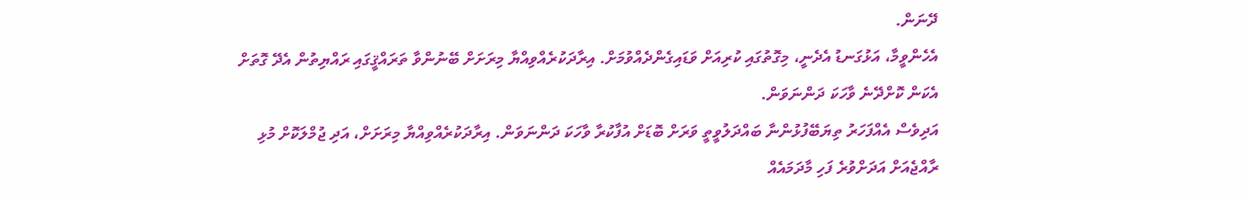ދޭނަން.
އެހެންވީމާ، އަޅުގަނޑު އެދެނީ، މިގޮތުގައި ކުރިއަށް ވަޑައިގެންދެއްވުމަށް. އިރާދަކުރެއްވިއްޔާ މިރަށަށް ބޭނުންވާ ތަރައްޤީގައި ރައްޔިތުން އެދޭ ގޮތަށް އެކަން ކޮށްދޭނެ ވާހަކަ ދަންނަވަން.
އަދިވެސް އެއްފަހަރު ތިޔަބޭފުޅުންނާ ބައްދަލުވީތީ ވަރަށް ބޮޑަށް އުފާކުރާ ވާހަކަ ދަންނަވަން. އިރާދަކުރެއްވިއްޔާ މިރަށަށް، އަދި ޖުމްލަކޮށް މުޅި ރާއްޖެއަށް އަދަށްވުރެ ފަހި މާދަމައެއް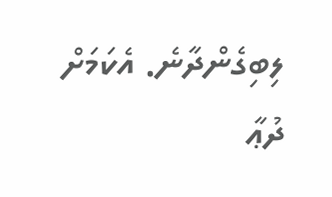ލިބިގެންދާނެ. އެކަމަށް ދުޢާ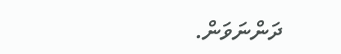ދަންނަވަން.